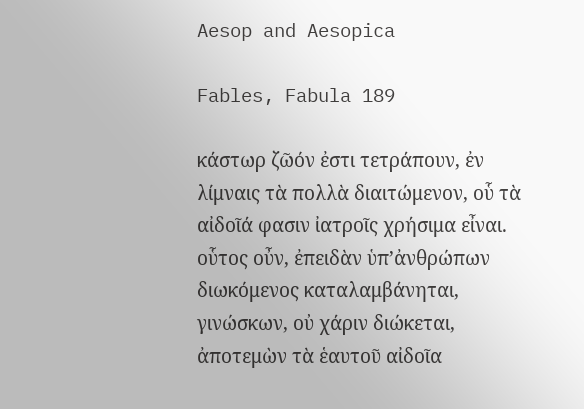Aesop and Aesopica

Fables, Fabula 189

κάστωρ ζῶόν ἐστι τετράπουν, ἐν λίμναις τὰ πολλὰ διαιτώμενον, οὗ τὰ αἰδοῖά φασιν ἰατροῖς χρήσιμα εἶναι. οὗτος οὖν, ἐπειδὰν ὑπ’ἀνθρώπων διωκόμενος καταλαμβάνηται, γινώσκων, οὐ χάριν διώκεται, ἀποτεμὼν τὰ ἑαυτοῦ αἰδοῖα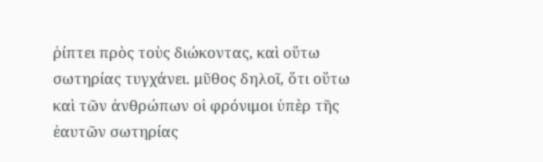ῥίπτει πρὸς τοὺς διώκοντας, καὶ οὕτω σωτηρίας τυγχάνει. μῦθος δηλοῖ, ὅτι οὕτω καὶ τῶν ἀνθρώπων οἱ φρόνιμοι ὑπὲρ τῆς ἑαυτῶν σωτηρίας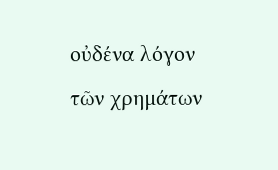οὐδένα λόγον τῶν χρημάτων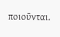ποιοῦνται.